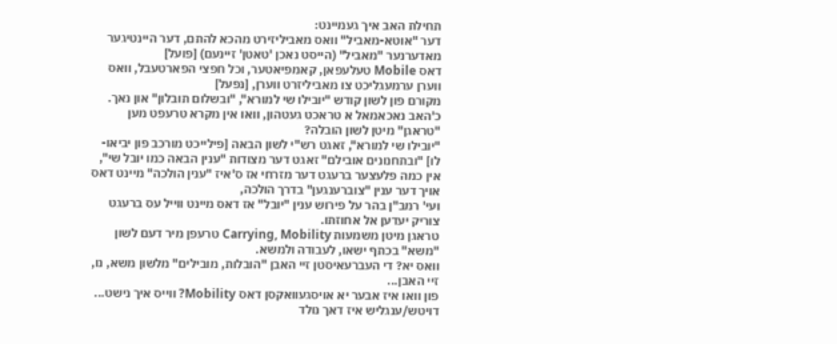תחילת האב איך געמיינט:
דער "אוטא-מאביל" וואס מאביליזירט מהכא להתם, דער היינטיגער מאדערנער "מאביל" (הייסט נאכן 'טאטן' זיינעם) [פועל]
דאס Mobile טעלעפאן, קאמפיאטער, וכל חפצי הפארטעבל, וואס ווערן ערמעגליכט צו מאביליזרט ווערן, [נפעל]
מקורם פון לשון קודש "יובילו שי למורא", "ובשלום תובלון" און נאך.
כ'האב נאכאמאל א טראכט געטהון, וואו אין מקרא טרעפט מען "טראגן" מיטן לשון הובלה?
"יובילו שי למורא", זאגט רש"י לשון הבאה [פילייכט מורכב פון יביאו-לו] "ובתחנונים אובילם" זאגט דער מצודות "ענין הבאה כמו יובל שי", אין כמה פלעצער ברעגט דער מזרחי אז ס'איז "ענין הולכה" מיינט דאס אויך דער ענין "צוברענגען" בדרך הולכה,
ועי' רמב"ן בהר על פירוש ענין "יובל" אז דאס מיינט ווייל עס ברעגט צוריק יעדען אל אחוזתו.
טראגן מיטן משמעות Carrying, Mobility טרעפן מיר דעם לשון "משא" בכתף ישאו, לעבודה ולמשא.
וואס יא? די העברעאיסטן זיי האבן "הובלות, מובילים" מלשון משא, נו, זיי האבן...
פון וואו איז אבער יא אויסגעוואקסן דאס Mobility? ווייס איך נישט... דויטש/ענגליש איז דאך נולד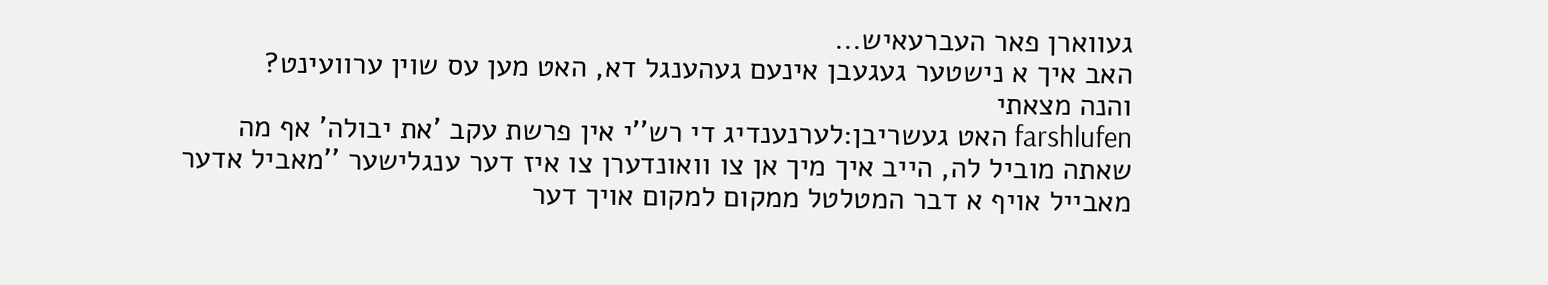געווארן פאר העברעאיש...
האב איך א נישטער געגעבן אינעם געהענגל דא, האט מען עס שוין ערוועינט?
והנה מצאתי
farshlufen האט געשריבן:לערנענדיג די רש''י אין פרשת עקב 'את יבולה' אף מה שאתה מוביל לה, הייב איך מיך אן צו וואונדערן צו איז דער ענגלישער ''מאביל אדער מאבייל אויף א דבר המטלטל ממקום למקום אויך דער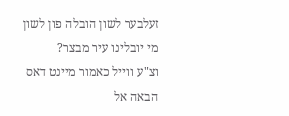זעלבער לשון הובלה פון לשון מי יובלינו עיר מבצר?
וצ"ע ווייל כאמור מיינט דאס הבאה אל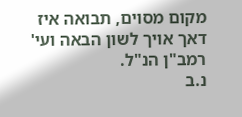מקום מסוים, תבואה איז דאך אויך לשון הבאה ועי' רמב"ן הנ"ל.
נ.ב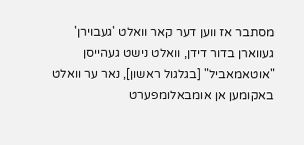מסתבר אז ווען דער קאר וואלט 'געבוירן' געווארן בדור דידן, וואלט נישט געהייסן "אוטאמאביל" [בגלגול ראשון], נאר ער וואלט באקומען אן אומבאלומפערט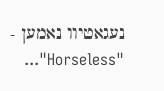נעגאטיוו נאמען - "Horseless"...